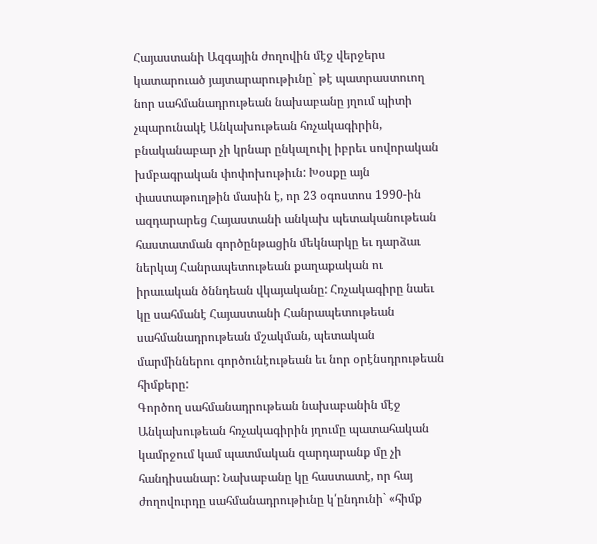Հայաստանի Ազգային ժողովին մէջ վերջերս կատարուած յայտարարութիւնը` թէ պատրաստուող նոր սահմանադրութեան նախաբանը յղում պիտի չպարունակէ Անկախութեան հռչակագիրին, բնականաբար չի կրնար ընկալուիլ իբրեւ սովորական խմբագրական փոփոխութիւն: Խօսքը այն փաստաթուղթին մասին է, որ 23 օգոստոս 1990-ին ազդարարեց Հայաստանի անկախ պետականութեան հաստատման գործընթացին մեկնարկը եւ դարձաւ ներկայ Հանրապետութեան քաղաքական ու իրաւական ծննդեան վկայականը: Հռչակագիրը նաեւ կը սահմանէ Հայաստանի Հանրապետութեան սահմանադրութեան մշակման, պետական մարմիններու գործունէութեան եւ նոր օրէնսդրութեան հիմքերը:
Գործող սահմանադրութեան նախաբանին մէջ Անկախութեան հռչակագիրին յղումը պատահական կամրջում կամ պատմական զարդարանք մը չի հանդիսանար: Նախաբանը կը հաստատէ, որ հայ ժողովուրդը սահմանադրութիւնը կ՛ընդունի` «հիմք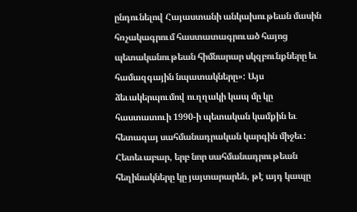ընդունելով Հայաստանի անկախութեան մասին հռչակագրում հաստատագրուած հայոց պետականութեան հիմնարար սկզբունքները եւ համազգային նպատակները»: Այս ձեւակերպումով ուղղակի կապ մը կը հաստատուի 1990-ի պետական կամքին եւ հետագայ սահմանադրական կարգին միջեւ:
Հետեւաբար, երբ նոր սահմանադրութեան հեղինակները կը յայտարարեն, թէ այդ կապը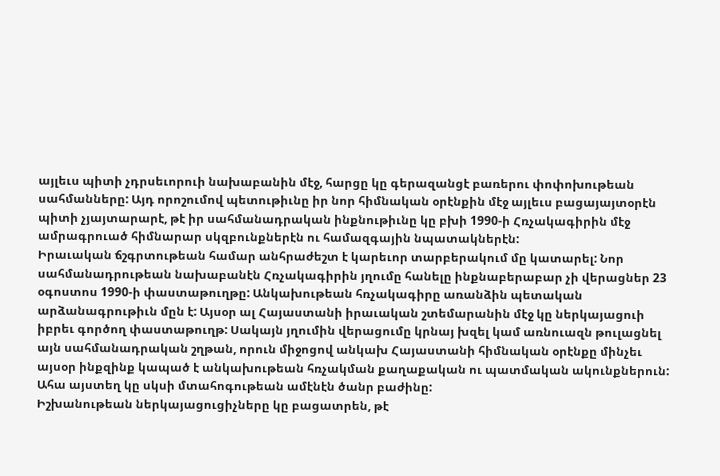այլեւս պիտի չդրսեւորուի նախաբանին մէջ, հարցը կը գերազանցէ բառերու փոփոխութեան սահմանները: Այդ որոշումով պետութիւնը իր նոր հիմնական օրէնքին մէջ այլեւս բացայայտօրէն պիտի չյայտարարէ, թէ իր սահմանադրական ինքնութիւնը կը բխի 1990-ի Հռչակագիրին մէջ ամրագրուած հիմնարար սկզբունքներէն ու համազգային նպատակներէն:
Իրաւական ճշգրտութեան համար անհրաժեշտ է կարեւոր տարբերակում մը կատարել: Նոր սահմանադրութեան նախաբանէն Հռչակագիրին յղումը հանելը ինքնաբերաբար չի վերացներ 23 օգոստոս 1990-ի փաստաթուղթը: Անկախութեան հռչակագիրը առանձին պետական արձանագրութիւն մըն է: Այսօր ալ Հայաստանի իրաւական շտեմարանին մէջ կը ներկայացուի իբրեւ գործող փաստաթուղթ: Սակայն յղումին վերացումը կրնայ խզել կամ առնուազն թուլացնել այն սահմանադրական շղթան, որուն միջոցով անկախ Հայաստանի հիմնական օրէնքը մինչեւ այսօր ինքզինք կապած է անկախութեան հռչակման քաղաքական ու պատմական ակունքներուն:
Ահա այստեղ կը սկսի մտահոգութեան ամէնէն ծանր բաժինը:
Իշխանութեան ներկայացուցիչները կը բացատրեն, թէ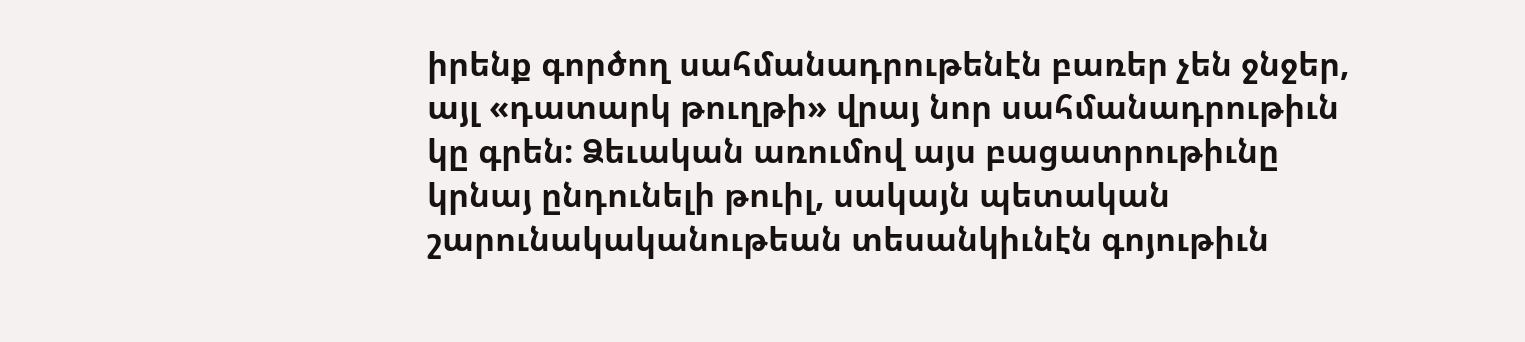իրենք գործող սահմանադրութենէն բառեր չեն ջնջեր, այլ «դատարկ թուղթի» վրայ նոր սահմանադրութիւն կը գրեն: Ձեւական առումով այս բացատրութիւնը կրնայ ընդունելի թուիլ, սակայն պետական շարունակականութեան տեսանկիւնէն գոյութիւն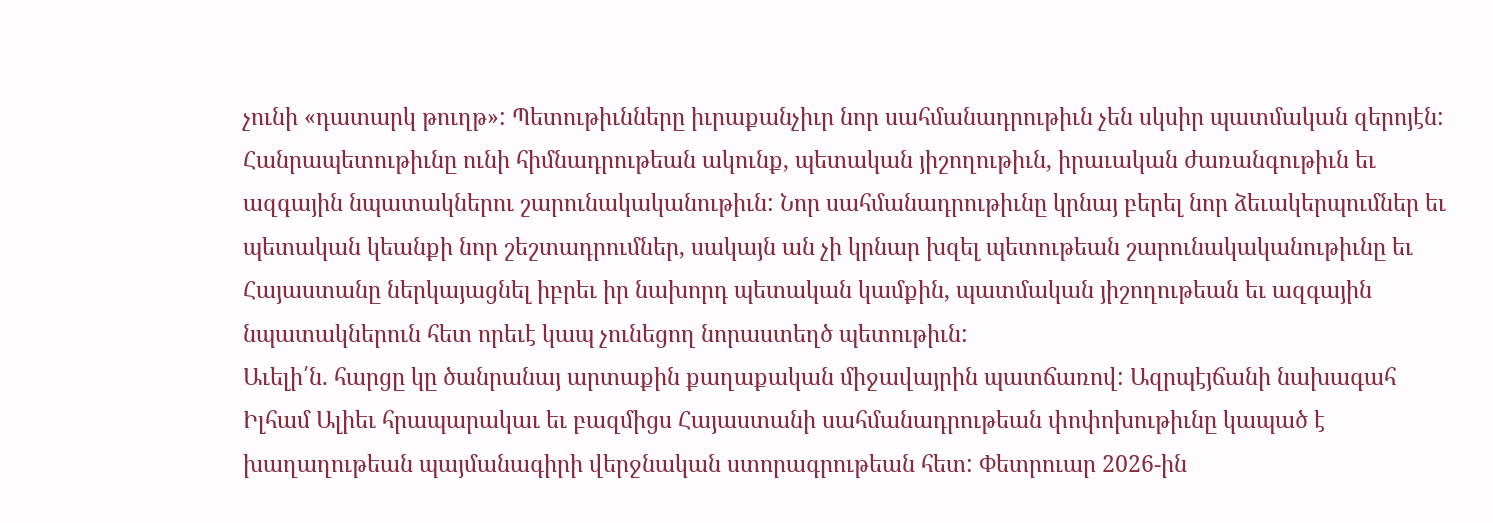չունի «դատարկ թուղթ»: Պետութիւնները իւրաքանչիւր նոր սահմանադրութիւն չեն սկսիր պատմական զերոյէն: Հանրապետութիւնը ունի հիմնադրութեան ակունք, պետական յիշողութիւն, իրաւական ժառանգութիւն եւ ազգային նպատակներու շարունակականութիւն: Նոր սահմանադրութիւնը կրնայ բերել նոր ձեւակերպումներ եւ պետական կեանքի նոր շեշտադրումներ, սակայն ան չի կրնար խզել պետութեան շարունակականութիւնը եւ Հայաստանը ներկայացնել իբրեւ իր նախորդ պետական կամքին, պատմական յիշողութեան եւ ազգային նպատակներուն հետ որեւէ կապ չունեցող նորաստեղծ պետութիւն:
Աւելի՛ն. հարցը կը ծանրանայ արտաքին քաղաքական միջավայրին պատճառով: Ազրպէյճանի նախագահ Իլհամ Ալիեւ հրապարակաւ եւ բազմիցս Հայաստանի սահմանադրութեան փոփոխութիւնը կապած է խաղաղութեան պայմանագիրի վերջնական ստորագրութեան հետ: Փետրուար 2026-ին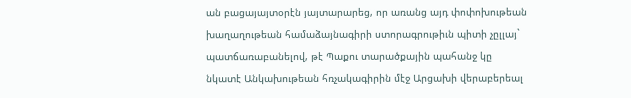ան բացայայտօրէն յայտարարեց, որ առանց այդ փոփոխութեան խաղաղութեան համաձայնագիրի ստորագրութիւն պիտի չըլլայ` պատճառաբանելով, թէ Պաքու տարածքային պահանջ կը նկատէ Անկախութեան հռչակագիրին մէջ Արցախի վերաբերեալ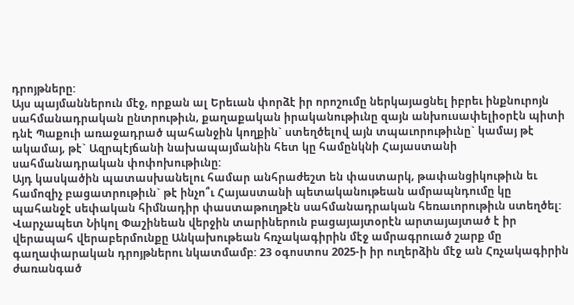դրոյթները:
Այս պայմաններուն մէջ, որքան ալ Երեւան փորձէ իր որոշումը ներկայացնել իբրեւ ինքնուրոյն սահմանադրական ընտրութիւն, քաղաքական իրականութիւնը զայն անխուսափելիօրէն պիտի դնէ Պաքուի առաջադրած պահանջին կողքին` ստեղծելով այն տպաւորութիւնը` կամայ թէ ակամայ, թէ` Ազրպէյճանի նախապայմանին հետ կը համընկնի Հայաստանի սահմանադրական փոփոխութիւնը:
Այդ կասկածին պատասխանելու համար անհրաժեշտ են փաստարկ, թափանցիկութիւն եւ համոզիչ բացատրութիւն` թէ ինչո՞ւ Հայաստանի պետականութեան ամրապնդումը կը պահանջէ սեփական հիմնադիր փաստաթուղթէն սահմանադրական հեռաւորութիւն ստեղծել:
Վարչապետ Նիկոլ Փաշինեան վերջին տարիներուն բացայայտօրէն արտայայտած է իր վերապահ վերաբերմունքը Անկախութեան հռչակագիրին մէջ ամրագրուած շարք մը գաղափարական դրոյթներու նկատմամբ: 23 օգոստոս 2025-ի իր ուղերձին մէջ ան Հռչակագիրին ժառանգած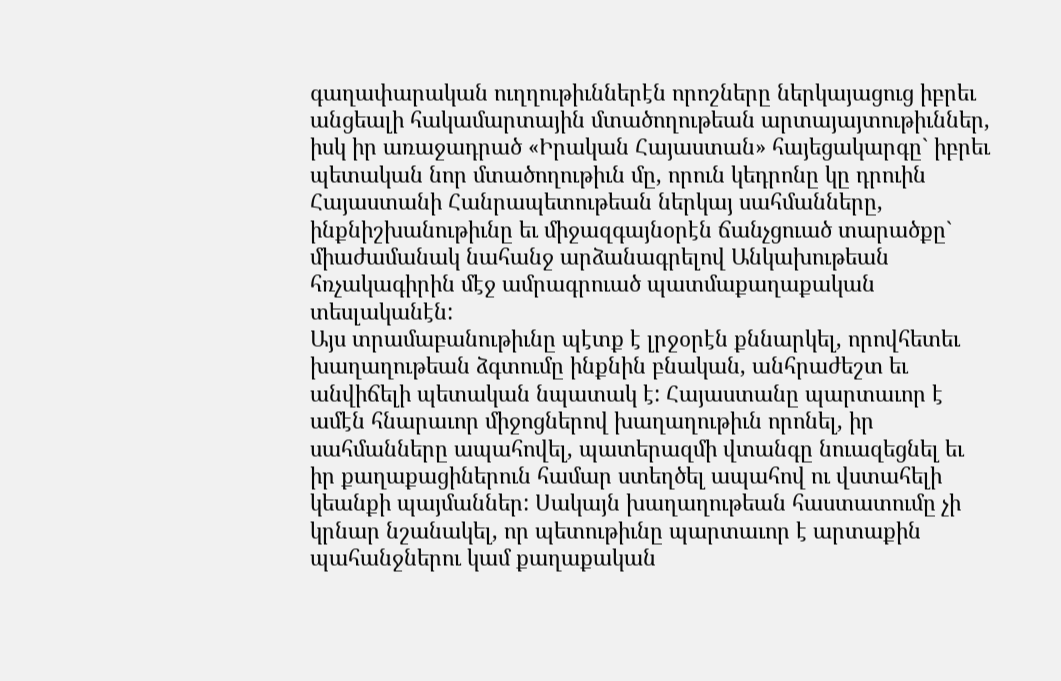գաղափարական ուղղութիւններէն որոշները ներկայացուց իբրեւ անցեալի հակամարտային մտածողութեան արտայայտութիւններ, իսկ իր առաջադրած «Իրական Հայաստան» հայեցակարգը` իբրեւ պետական նոր մտածողութիւն մը, որուն կեդրոնը կը դրուին Հայաստանի Հանրապետութեան ներկայ սահմանները, ինքնիշխանութիւնը եւ միջազգայնօրէն ճանչցուած տարածքը` միաժամանակ նահանջ արձանագրելով Անկախութեան հռչակագիրին մէջ ամրագրուած պատմաքաղաքական տեսլականէն:
Այս տրամաբանութիւնը պէտք է լրջօրէն քննարկել, որովհետեւ խաղաղութեան ձգտումը ինքնին բնական, անհրաժեշտ եւ անվիճելի պետական նպատակ է: Հայաստանը պարտաւոր է ամէն հնարաւոր միջոցներով խաղաղութիւն որոնել, իր սահմանները ապահովել, պատերազմի վտանգը նուազեցնել եւ իր քաղաքացիներուն համար ստեղծել ապահով ու վստահելի կեանքի պայմաններ: Սակայն խաղաղութեան հաստատումը չի կրնար նշանակել, որ պետութիւնը պարտաւոր է արտաքին պահանջներու կամ քաղաքական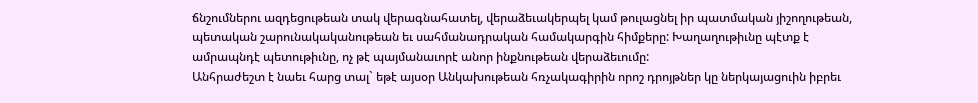ճնշումներու ազդեցութեան տակ վերագնահատել, վերաձեւակերպել կամ թուլացնել իր պատմական յիշողութեան, պետական շարունակականութեան եւ սահմանադրական համակարգին հիմքերը: Խաղաղութիւնը պէտք է ամրապնդէ պետութիւնը, ոչ թէ պայմանաւորէ անոր ինքնութեան վերաձեւումը:
Անհրաժեշտ է նաեւ հարց տալ` եթէ այսօր Անկախութեան հռչակագիրին որոշ դրոյթներ կը ներկայացուին իբրեւ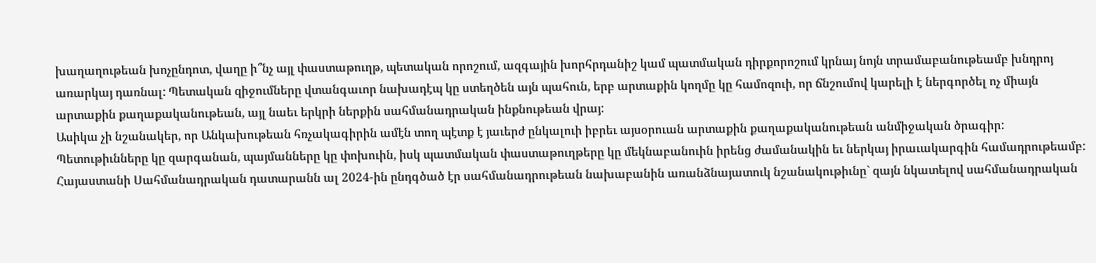խաղաղութեան խոչընդոտ, վաղը ի՞նչ այլ փաստաթուղթ, պետական որոշում, ազգային խորհրդանիշ կամ պատմական դիրքորոշում կրնայ նոյն տրամաբանութեամբ խնդրոյ առարկայ դառնալ: Պետական զիջումները վտանգաւոր նախադէպ կը ստեղծեն այն պահուն, երբ արտաքին կողմը կը համոզուի, որ ճնշումով կարելի է ներգործել ոչ միայն արտաքին քաղաքականութեան, այլ նաեւ երկրի ներքին սահմանադրական ինքնութեան վրայ:
Ասիկա չի նշանակեր, որ Անկախութեան հռչակագիրին ամէն տող պէտք է յաւերժ ընկալուի իբրեւ այսօրուան արտաքին քաղաքականութեան անմիջական ծրագիր: Պետութիւնները կը զարգանան, պայմանները կը փոխուին, իսկ պատմական փաստաթուղթերը կը մեկնաբանուին իրենց ժամանակին եւ ներկայ իրաւակարգին համադրութեամբ: Հայաստանի Սահմանադրական դատարանն ալ 2024-ին ընդգծած էր սահմանադրութեան նախաբանին առանձնայատուկ նշանակութիւնը` զայն նկատելով սահմանադրական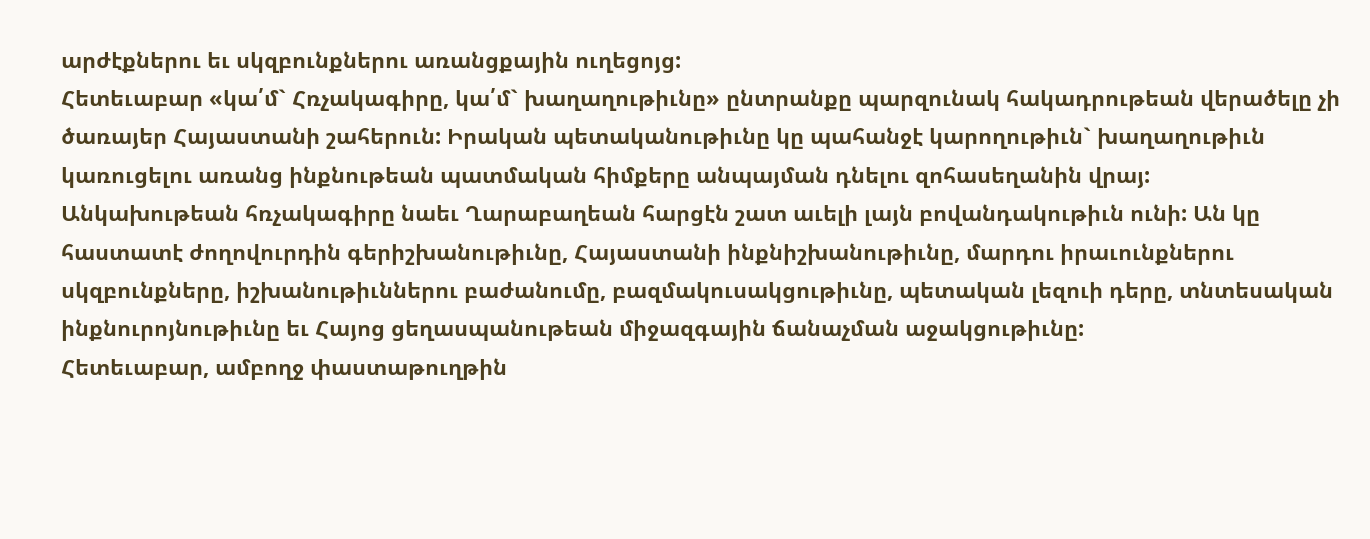արժէքներու եւ սկզբունքներու առանցքային ուղեցոյց:
Հետեւաբար «կա՛մ` Հռչակագիրը, կա՛մ` խաղաղութիւնը» ընտրանքը պարզունակ հակադրութեան վերածելը չի ծառայեր Հայաստանի շահերուն: Իրական պետականութիւնը կը պահանջէ կարողութիւն` խաղաղութիւն կառուցելու առանց ինքնութեան պատմական հիմքերը անպայման դնելու զոհասեղանին վրայ:
Անկախութեան հռչակագիրը նաեւ Ղարաբաղեան հարցէն շատ աւելի լայն բովանդակութիւն ունի: Ան կը հաստատէ ժողովուրդին գերիշխանութիւնը, Հայաստանի ինքնիշխանութիւնը, մարդու իրաւունքներու սկզբունքները, իշխանութիւններու բաժանումը, բազմակուսակցութիւնը, պետական լեզուի դերը, տնտեսական ինքնուրոյնութիւնը եւ Հայոց ցեղասպանութեան միջազգային ճանաչման աջակցութիւնը:
Հետեւաբար, ամբողջ փաստաթուղթին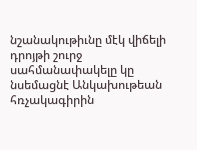նշանակութիւնը մէկ վիճելի դրոյթի շուրջ սահմանափակելը կը նսեմացնէ Անկախութեան հռչակագիրին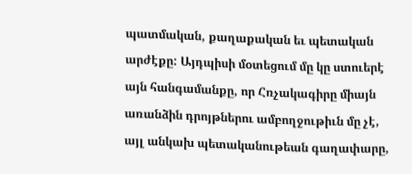պատմական, քաղաքական եւ պետական արժէքը: Այդպիսի մօտեցում մը կը ստուերէ այն հանգամանքը, որ Հռչակագիրը միայն առանձին դրոյթներու ամբողջութիւն մը չէ, այլ անկախ պետականութեան գաղափարը,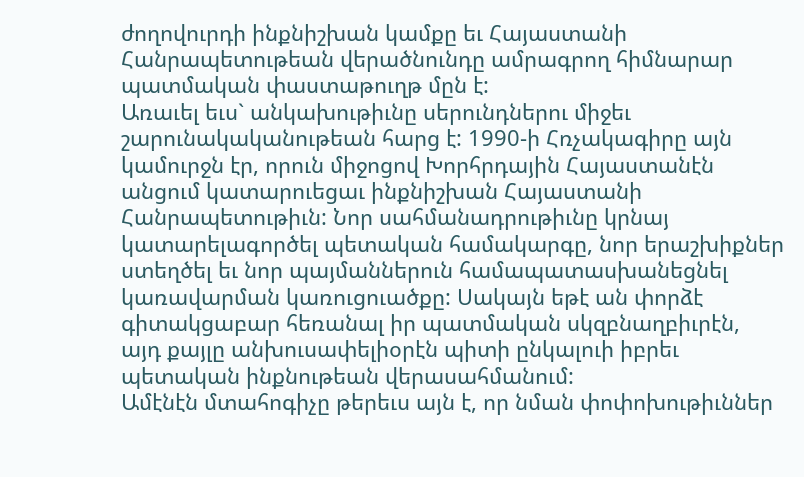ժողովուրդի ինքնիշխան կամքը եւ Հայաստանի Հանրապետութեան վերածնունդը ամրագրող հիմնարար պատմական փաստաթուղթ մըն է:
Առաւել եւս` անկախութիւնը սերունդներու միջեւ շարունակականութեան հարց է: 1990-ի Հռչակագիրը այն կամուրջն էր, որուն միջոցով Խորհրդային Հայաստանէն անցում կատարուեցաւ ինքնիշխան Հայաստանի Հանրապետութիւն: Նոր սահմանադրութիւնը կրնայ կատարելագործել պետական համակարգը, նոր երաշխիքներ ստեղծել եւ նոր պայմաններուն համապատասխանեցնել կառավարման կառուցուածքը: Սակայն եթէ ան փորձէ գիտակցաբար հեռանալ իր պատմական սկզբնաղբիւրէն, այդ քայլը անխուսափելիօրէն պիտի ընկալուի իբրեւ պետական ինքնութեան վերասահմանում:
Ամէնէն մտահոգիչը թերեւս այն է, որ նման փոփոխութիւններ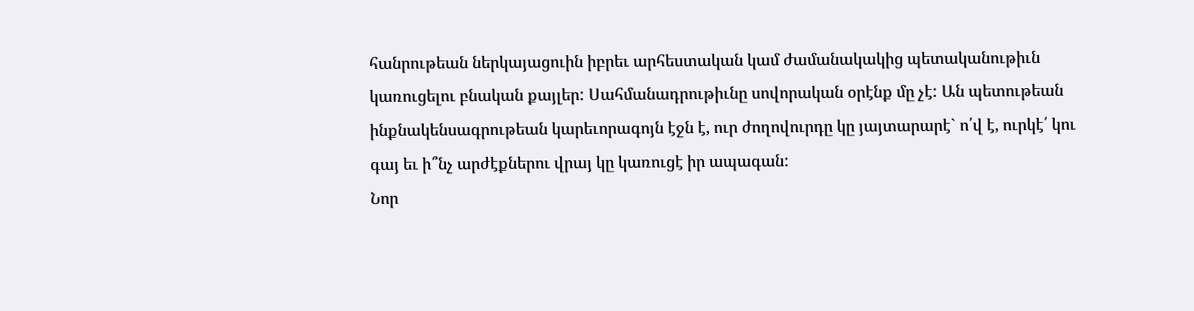հանրութեան ներկայացուին իբրեւ արհեստական կամ ժամանակակից պետականութիւն կառուցելու բնական քայլեր: Սահմանադրութիւնը սովորական օրէնք մը չէ: Ան պետութեան ինքնակենսագրութեան կարեւորագոյն էջն է, ուր ժողովուրդը կը յայտարարէ` ո՛վ է, ուրկէ՛ կու գայ եւ ի՞նչ արժէքներու վրայ կը կառուցէ իր ապագան:
Նոր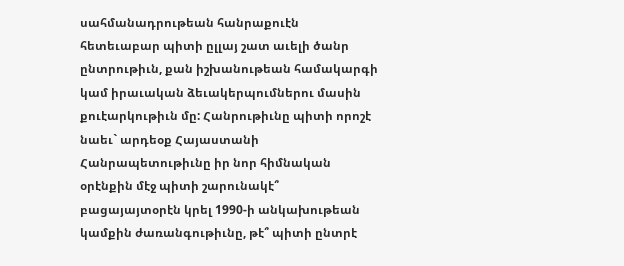սահմանադրութեան հանրաքուէն հետեւաբար պիտի ըլլայ շատ աւելի ծանր ընտրութիւն, քան իշխանութեան համակարգի կամ իրաւական ձեւակերպումներու մասին քուէարկութիւն մը: Հանրութիւնը պիտի որոշէ նաեւ` արդեօք Հայաստանի Հանրապետութիւնը իր նոր հիմնական օրէնքին մէջ պիտի շարունակէ՞ բացայայտօրէն կրել 1990-ի անկախութեան կամքին ժառանգութիւնը, թէ՞ պիտի ընտրէ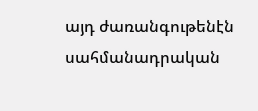այդ ժառանգութենէն սահմանադրական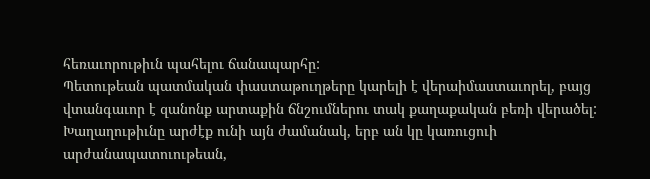հեռաւորութիւն պահելու ճանապարհը:
Պետութեան պատմական փաստաթուղթերը կարելի է վերաիմաստաւորել, բայց վտանգաւոր է զանոնք արտաքին ճնշումներու տակ քաղաքական բեռի վերածել: Խաղաղութիւնը արժէք ունի այն ժամանակ, երբ ան կը կառուցուի արժանապատուութեան,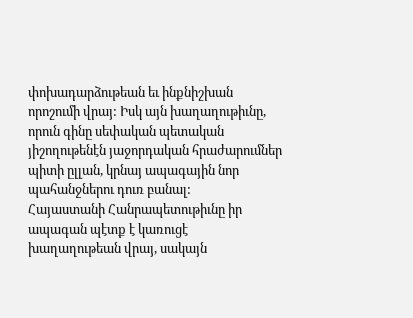փոխադարձութեան եւ ինքնիշխան որոշումի վրայ: Իսկ այն խաղաղութիւնը, որուն գինը սեփական պետական յիշողութենէն յաջորդական հրաժարումներ պիտի ըլլան, կրնայ ապագային նոր պահանջներու դուռ բանալ:
Հայաստանի Հանրապետութիւնը իր ապագան պէտք է կառուցէ խաղաղութեան վրայ, սակայն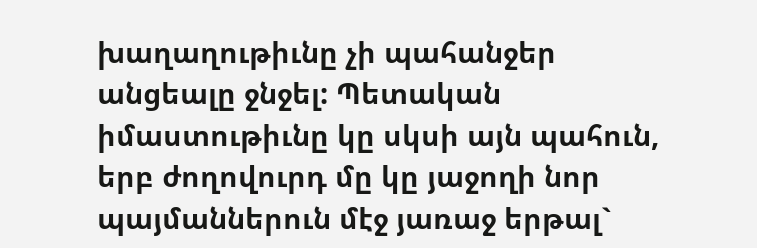խաղաղութիւնը չի պահանջեր անցեալը ջնջել: Պետական իմաստութիւնը կը սկսի այն պահուն, երբ ժողովուրդ մը կը յաջողի նոր պայմաններուն մէջ յառաջ երթալ`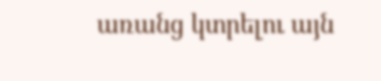առանց կտրելու այն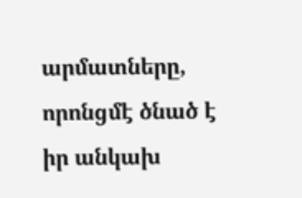արմատները, որոնցմէ ծնած է իր անկախ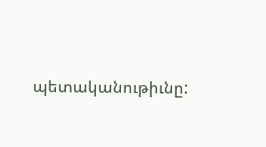պետականութիւնը: